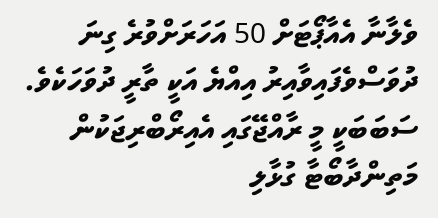ވެލާނާ އެއާޕޯޓަށް 50 އަހަރަށްވުރެ ގިނަ ދުވަސްވެފައިވާއިރު އިއްޔެ އަކީ ތާރީ ދުވަހަކެވެ. ސަބަބަކީ މީ ރާއްޖޭގައި އެއިރޯބްރިޖަކުން މަތިންދާބޯޓާ ގުޅާލި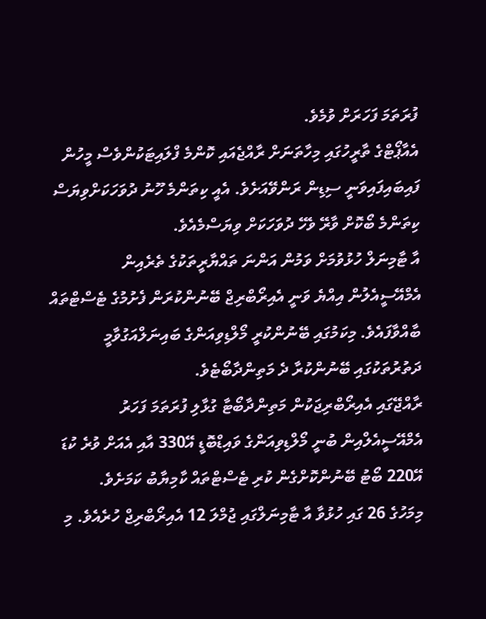ފުރަތަމަ ފަހަރަށް ވުމެވެ.
އެއާޕޯޓްގެ ތާރީހުގައި މިހާތަނަށް ރާއްޖެއައި ކޮންމެ ފްލައިޓަކުންވެސް މީހުން ފައިބައިފައިވަނީ ސިޑިން ރަންވޭއަށެވެ. އެއީ ކިތަންމެ ހޫނު ދުވަހަކަށްވިޔަސް ކިތަންމެ ބޯކޮށް ވާރޭ ވެހޭ ދުވަހަކަށް ވިޔަސްމެއެވެ.
އާ ޓާމިނަލް ހުޅުވުމަށް ވަމުން އަންނަ ތައްޔާރީތަކުގެ ތެރެއިން އެމްއޭސީއެލުން އިއްޔެ ވަނީ އެއިރޯބްރިޖް ބޭނުންކުރަން ފެށުމުގެ ޓެސްޓްތައް ބާއްވާފައެވެ. މިކަމުގައި ބޭނުންކުރީ މޯލްޑިވިއަންގެ ބައިނަލްއަގުވާމީ ދަތުރުތަކުގައި ބޭނުންކުރާ ދެ މަތިންދާބޯޓެވެ.
ރާއްޖޭގައި އެއިރޯބްރިޖަކުން މަތިންދާބޯޓާ ގުޅާލި ފުރަތަމަ ފަހަރު
އެމްއޭސީއެލްއިން ބުނީ މޯލްޑިވިއަންގެ ވައިޑްބޮޑީ އޭ330 އާއި އެއަށް ވުރެ ކުޑަ އޭ220 ބޯޓު ބޭނުންކޮށްގެން ކުރި ޓެސްޓްތައް ކާމިޔާބު ކަމަށެވެ.
މިމަހުގެ 26 ގައި ހުޅުވާ އާ ޓާމިނަލްގައި ޖުމްލަ 12 އެއިރޯބްރިޖް ހުރެއެވެ. މި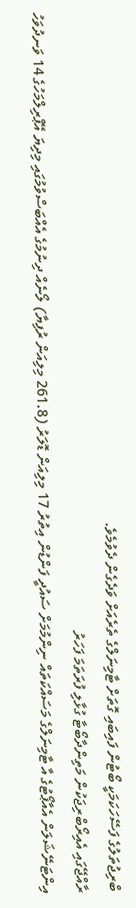ބްރިޖުތަލުގެ ފަސޭހަކަމަކީ ބޯޓުން ފައިބައި ގޮތަށް ޓާމިނަލްގެ ތެރެއަށް ވަދެގެން ދެވުމެވެ.
ރާއްޖޭގައި އެއިރޯބްރިޖަކުން މަތިންދާބޯޓާ ގުޅާލި ފުރަތަމަ ފަހަރު
އިންޓަނޭޝަލަން އެއާޕޯޓުގެ އާ ޓާމިނަލްގެ މަސައްކަތައް ނިންމުމަށް ސައުދީ ފަންޑުން އިތުރު 17 މިލިއަން ޑޮލަރު (261.8 މިލިއަން ރުފިޔާ) ލޯނެއް ދިނުމުގެ އެއްބަސްވުމުގައި މިދިޔަ އޭޕްރިލްމަހުގެ 14 ވަނދުވަހު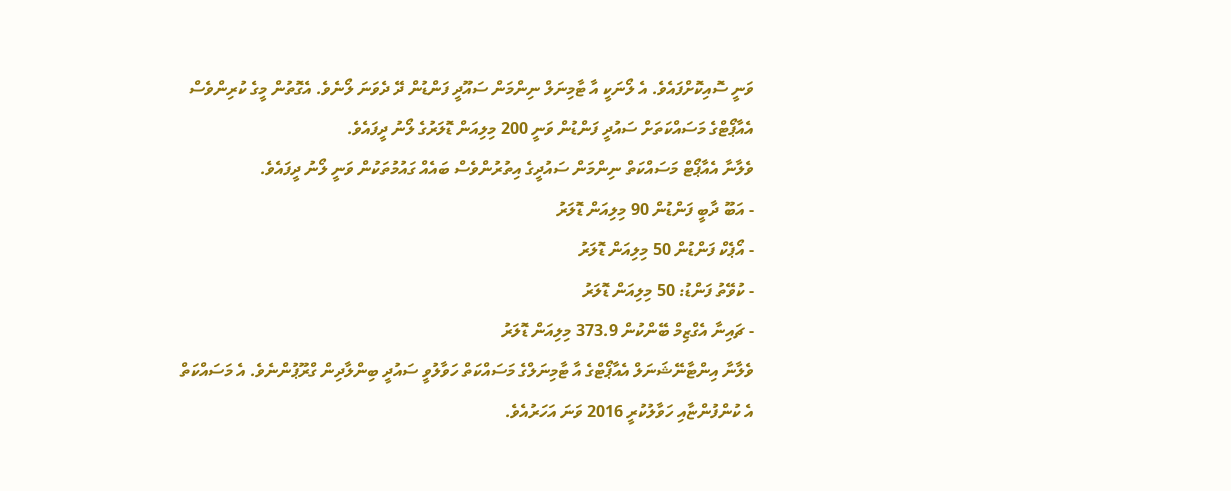ވަނީ ސޮއިކޮށްފައެވެ. އެ ލޯނަކީ އާ ޓާމިނަލް ނިންމަން ސައޫދީ ފަންޑުން ދޭ ދެވަނަ ލޯނެވެ. އެގޮތުން މީގެ ކުރިންވެސް އެއާޕޯޓްގެ މަސައްކަތަށް ސައުދީ ފަންޑުން ވަނީ 200 މިލިއަން ޑޮލަރުގެ ލޯނު ދީފައެވެ.
ވެލާނާ އެއާޕޯޓް މަސައްކަތް ނިންމަން ސައުދީގެ އިތުރުންވެސް ބައެއް ގައުމުތަކުން ވަނީ ލޯނު ދީފައެވެ.
- އަބޫ ދާބީ ފަންޑުން 90 މިލިއަން ޑޮލަރު
- އޯޕެކް ފަންޑުން 50 މިލިއަން ޑޮލަރު
- ކުވޭތު ފަންޑު: 50 މިލިއަން ޑޮލަރު
- ޗައިނާ އެގްޒިމް ބޭންކުން 373.9 މިލިއަން ޑޮލަރު
ވެލާނާ އިންޓާނޭޝަނަލް އެއާޕޯޓްގެ އާ ޓާމިނަލްގެ މަސައްކަތް ހަވާލުވީ ސައުދީ ބިންލާދިން ގްރޫޕުންނެވެ. އެ މަސައްކަތް އެ ކުންފުންޏާއި ހަވާލުކުރީ 2016 ވަނަ އަހަރުއެވެ.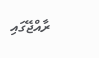ރާއްޖޭގައި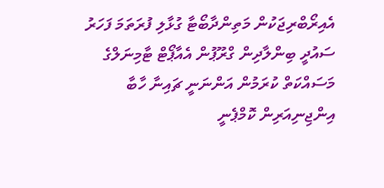އެއިރޯބްރިޖަކުން މަތިންދާބޯޓާ ގުޅާލި ފުރަތަމަ ފަހަރު
ސައުދީ ބިންލާދިން ގްރޫޕުން އެއާޕޯޓް ޓާމިނަލްގެ މަސައްކަތް ކުރަމުން އަންނަނީ ޗައިނާ ހާބާ އިންޖިނިއަރިން ކޮމްޕެނީ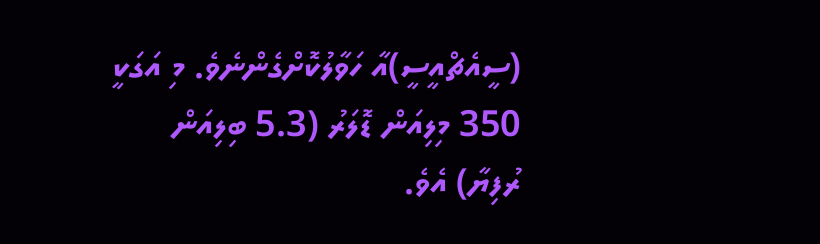(ސީއެޗްއީސީ)އާ ހަވާލުކޮށްގެންނެވެ. މި އަގަކީ 350 މިލިއަން ޑޮލަރު (5.3 ބިލިއަން ރުފިޔާ) އެވެ.